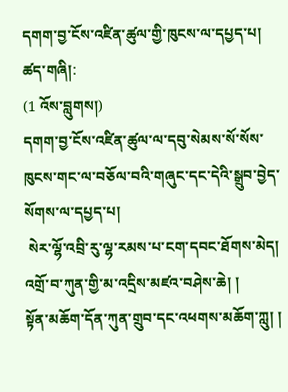དགག་བྱ་ངོས་འཛིན་ཚུལ་གྱི་ཁུངས་ལ་དཔྱད་པ།
ཚད་གཞི།:
(1 འོས་བླུགས།)
དགག་བྱ་ངོས་འཛིན་ཚུལ་ལ་དབུ་སེམས་སོ་སོས་ཁུངས་གང་ལ་བཅོལ་བའི་གཞུང་དང་དེའི་སྒྲུབ་བྱེད་སོགས་ལ་དཔྱད་པ།
 སེར་ལྷོ་འབྲི་རུ་ལྷ་རམས་པ་ངག་དབང་ཐོགས་མེད།
འགྲོ་བ་ཀུན་གྱི་མ་འདྲིས་མཛའ་བཤེས་ཆེ། །
སྟོན་མཆོག་དོན་ཀུན་གྲུབ་དང་འཕགས་མཆོག་ཀླུ། །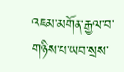འཇམ་མགོན་རྒྱལ་བ་གཉིས་པ་ཡབ་སྲས་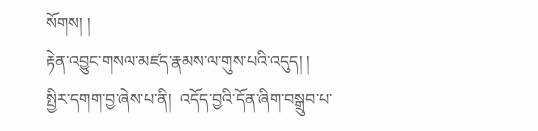སོགས། །
རྟེན་འབྱུང་གསལ་མཛད་རྣམས་ལ་གུས་པའི་འདུད། །
སྤྱིར་དགག་བྱ་ཞེས་པ་ནི།  འདོད་བྱའི་དོན་ཞིག་བསྒྲུབ་པ་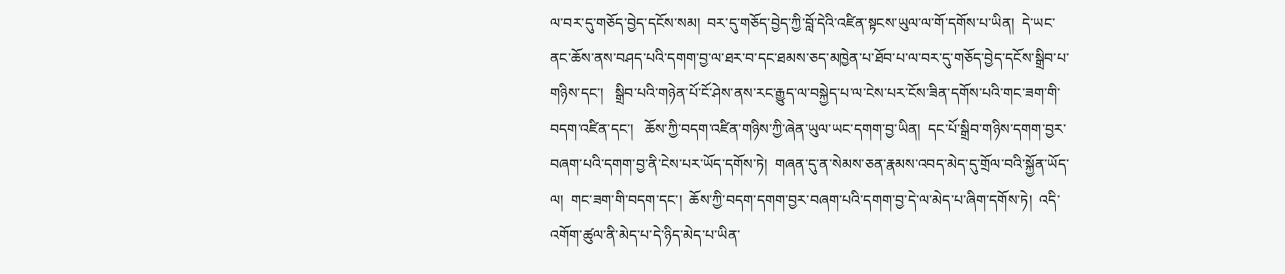ལ་བར་དུ་གཅོད་བྱེད་དངོས་སམ།  བར་དུ་གཅོད་བྱེད་ཀྱི་བློ་དེའི་འཛིན་སྟངས་ཡུལ་ལ་གོ་དགོས་པ་ཡིན།  དེ་ཡང་ནང་ཆོས་ནས་བཤད་པའི་དགག་བྱ་ལ་ཐར་བ་དང་ཐམས་ཅད་མཁྱེན་པ་ཐོབ་པ་ལ་བར་དུ་གཅོད་བྱེད་དངོས་སྒྲིབ་པ་གཉིས་དང་།   སྒྲིབ་པའི་གཉེན་པོ་ངོ་ཤེས་ནས་རང་རྒྱུད་ལ་བསྐྱེད་པ་ལ་ངེས་པར་ངོས་ཟིན་དགོས་པའི་གང་ཟག་གི་བདག་འཛིན་དང་།   ཆོས་ཀྱི་བདག་འཛིན་གཉིས་ཀྱི་ཞེན་ཡུལ་ཡང་དགག་བྱ་ཡིན།  དང་པོ་སྒྲིབ་གཉིས་དགག་བྱར་བཞག་པའི་དགག་བྱ་ནི་ངེས་པར་ཡོད་དགོས་ཏེ།  གཞན་དུ་ན་སེམས་ཅན་རྣམས་འབད་མེད་དུ་གྲོལ་བའི་སྐྱོན་ཡོད་ལ།  གང་ཟག་གི་བདག་དང་།  ཆོས་ཀྱི་བདག་དགག་བྱར་བཞག་པའི་དགག་བྱ་དེ་ལ་མེད་པ་ཞིག་དགོས་ཏེ།  འདི་འགོག་ཚུལ་ནི་མེད་པ་དེ་ཉིད་མེད་པ་ཡིན་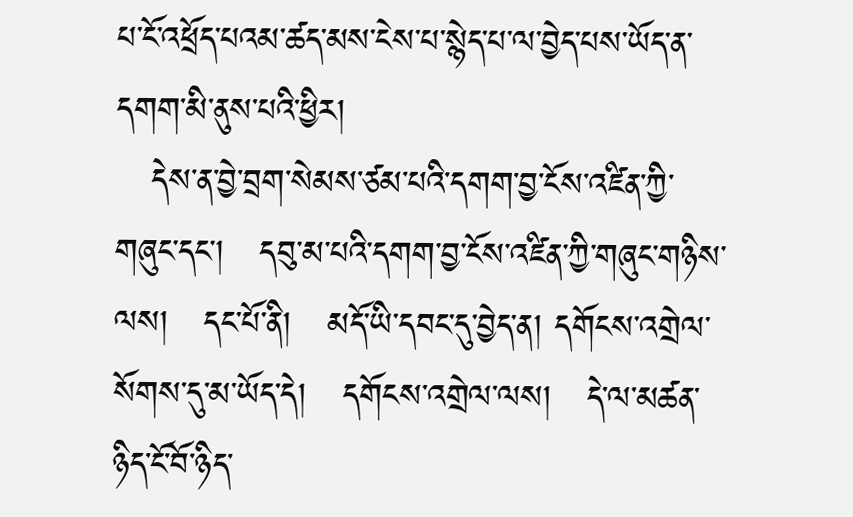པ་ངོ་འཕྲོད་པའམ་ཚད་མས་ངེས་པ་སྙེད་པ་ལ་བྱེད་པས་ཡོད་ན་དགག་མི་ནུས་པའི་ཕྱིར།
   དེས་ན་བྱེ་བྲག་སེམས་ཙམ་པའི་དགག་བྱ་ངོས་འཛིན་ཀྱི་གཞུང་དང་།   དབུ་མ་པའི་དགག་བྱ་ངོས་འཛིན་ཀྱི་གཞུང་གཉིས་ལས།   དང་པོ་ནི།   མདོ་ཡི་དབང་དུ་བྱེད་ན། དགོངས་འགྲེལ་སོགས་དུ་མ་ཡོད་དེ།   དགོངས་འགྲེལ་ལས།   དེ་ལ་མཚན་ཉིད་ངོ་བོ་ཉིད་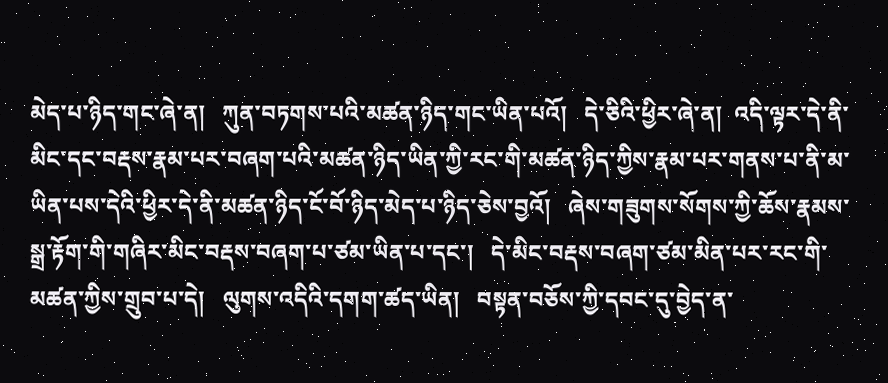མེད་པ་ཉིད་གང་ཞེ་ན།   ཀུན་བཏགས་པའི་མཚན་ཉིད་གང་ཡིན་པའོ།   དེ་ཅིའི་ཕྱིར་ཞེ་ན།  འདི་ལྟར་དེ་ནི་མིང་དང་བརྡས་རྣམ་པར་བཞག་པའི་མཚན་ཉིད་ཡིན་ཀྱི་རང་གི་མཚན་ཉིད་ཀྱིས་རྣམ་པར་གནས་པ་ནི་མ་ཡིན་པས་དེའི་ཕྱིར་དེ་ནི་མཚན་ཉིད་ངོ་བོ་ཉིད་མེད་པ་ཉིད་ཅེས་བྱའོ།   ཞེས་གཟུགས་སོགས་ཀྱི་ཆོས་རྣམས་སྒྲ་རྟོག་གི་གཞིར་མིང་བརྡས་བཞག་པ་ཙམ་ཡིན་པ་དང་།   དེ་མིང་བརྡས་བཞག་ཙམ་མིན་པར་རང་གི་མཚན་ཀྱིས་གྲུབ་པ་དེ།   ལུགས་འདིའི་དགག་ཚད་ཡིན།   བསྟན་བཅོས་ཀྱི་དབང་དུ་བྱེད་ན་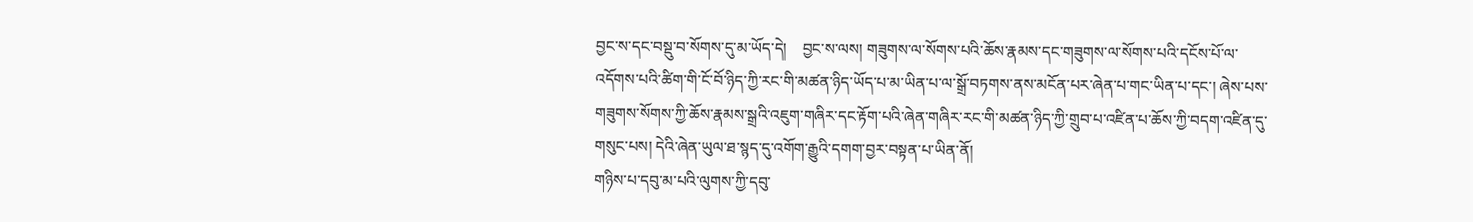བྱང་ས་དང་བསྡུ་བ་སོགས་དུ་མ་ཡོད་དེ།    བྱང་ས་ལས། གཟུགས་ལ་སོགས་པའི་ཆོས་རྣམས་དང་གཟུགས་ལ་སོགས་པའི་དངོས་པོ་ལ་འདོགས་པའི་ཚིག་གི་ངོ་བོ་ཉིད་ཀྱི་རང་གི་མཚན་ཉིད་ཡོད་པ་མ་ཡིན་པ་ལ་སྒྲོ་བཏགས་ནས་མངོན་པར་ཞེན་པ་གང་ཡིན་པ་དང་། ཞེས་པས་གཟུགས་སོགས་ཀྱི་ཆོས་རྣམས་སྒྲའི་འཇུག་གཞིར་དང་རྟོག་པའི་ཞེན་གཞིར་རང་གི་མཚན་ཉིད་ཀྱི་གྲུབ་པ་འཛིན་པ་ཆོས་ཀྱི་བདག་འཛིན་དུ་གསུང་པས། དེའི་ཞེན་ཡུལ་ཐ་སྙད་དུ་འགོག་རྒྱུའི་དགག་བྱར་བསྟན་པ་ཡིན་ནོ།
གཉིས་པ་དབུ་མ་པའི་ལུགས་ཀྱི་དབུ་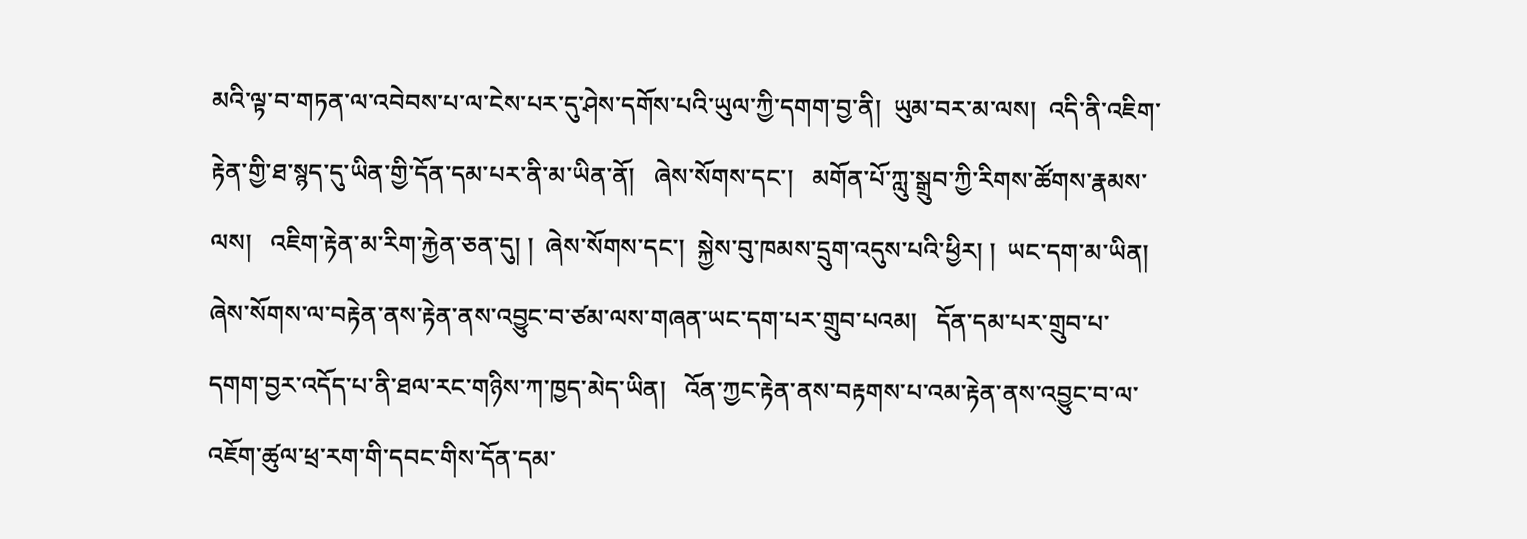མའི་ལྟ་བ་གཏན་ལ་འབེབས་པ་ལ་ངེས་པར་དུ་ཤེས་དགོས་པའི་ཡུལ་ཀྱི་དགག་བྱ་ནི།  ཡུམ་བར་མ་ལས།  འདི་ནི་འཇིག་རྟེན་གྱི་ཐ་སྙད་དུ་ཡིན་གྱི་དོན་དམ་པར་ནི་མ་ཡིན་ནོ།   ཞེས་སོགས་དང་།   མགོན་པོ་ཀླུ་སྒྲུབ་ཀྱི་རིགས་ཚོགས་རྣམས་ལས།   འཇིག་རྟེན་མ་རིག་རྐྱེན་ཅན་དུ། །  ཞེས་སོགས་དང་།  སྐྱེས་བུ་ཁམས་དྲུག་འདུས་པའི་ཕྱིར། །  ཡང་དག་མ་ཡིན།   ཞེས་སོགས་ལ་བརྟེན་ནས་རྟེན་ནས་འབྱུང་བ་ཙམ་ལས་གཞན་ཡང་དག་པར་གྲུབ་པའམ།   དོན་དམ་པར་གྲུབ་པ་དགག་བྱར་འདོད་པ་ནི་ཐལ་རང་གཉིས་ཀ་ཁྱད་མེད་ཡིན།   འོན་ཀྱང་རྟེན་ནས་བརྟགས་པ་འམ་རྟེན་ནས་འབྱུང་བ་ལ་འཇོག་ཚུལ་ཕྲ་རག་གི་དབང་གིས་དོན་དམ་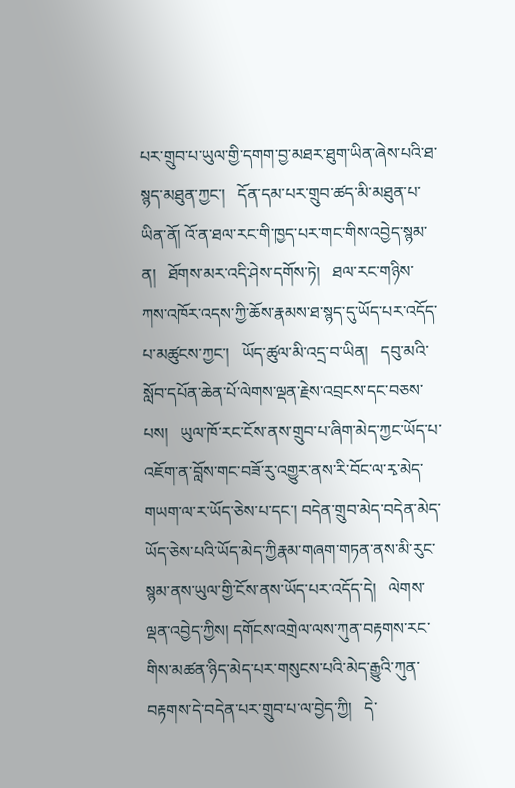པར་གྲུབ་པ་ཡུལ་གྱི་དགག་བྱ་མཐར་ཐུག་ཡིན་ཞེས་པའི་ཐ་སྙད་མཐུན་ཀྱང་།   དོན་དམ་པར་གྲུབ་ཚད་མི་མཐུན་པ་ཡིན་ནོ། འོ་ན་ཐལ་རང་གི་ཁྱད་པར་གང་གིས་འབྱེད་སྙམ་ན།   ཐོགས་མར་འདི་ཤེས་དགོས་ཏེ།   ཐལ་རང་གཉིས་ཀས་འཁོར་འདས་ཀྱི་ཆོས་རྣམས་ཐ་སྙད་དུ་ཡོད་པར་འདོད་པ་མཚུངས་ཀྱང་།   ཡོད་ཚུལ་མི་འདྲ་བ་ཡིན།   དབུ་མའི་སློབ་དཔོན་ཆེན་པོ་ལེགས་ལྡན་རྗེས་འབྲངས་དང་བཅས་པས།   ཡུལ་ཁོ་རང་ངོས་ནས་གྲུབ་པ་ཞིག་མེད་ཀྱང་ཡོད་པ་འཇོག་ན་བློས་གང་བཟོ་རུ་འགྱུར་ནས་རི་བོང་ལ་རྭ་མེད་གཡག་ལ་ར་ཡོད་ཅེས་པ་དང་། བདེན་གྲུབ་མེད་བདེན་མེད་ཡོད་ཅེས་པའི་ཡོད་མེད་ཀྱིརྣམ་གཞག་གཏན་ནས་མི་རུང་སྙམ་ནས་ཡུལ་གྱི་ངོས་ནས་ཡོད་པར་འདོད་དེ།   ལེགས་ལྡན་འབྱེད་ཀྱིས། དགོངས་འགྲེལ་ལས་ཀུན་བརྟགས་རང་གིས་མཚན་ཉིད་མེད་པར་གསུངས་པའི་མེད་རྒྱུའི་ཀུན་བརྟགས་དེ་བདེན་པར་གྲུབ་པ་ལ་བྱེད་ཀྱི།   དེ་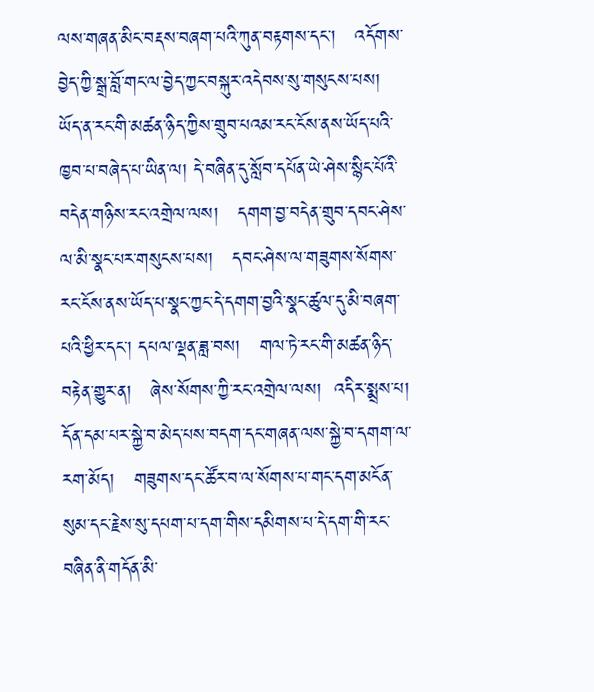ལས་གཞན་མིང་བརྡས་བཞག་པའི་ཀུན་བརྟགས་དང་།   འདོགས་བྱེད་ཀྱི་སྒྲ་བློ་གང་ལ་བྱེད་ཀྱང་བསྐུར་འདེབས་སུ་གསུངས་པས།   ཡོད་ན་རང་གི་མཚན་ཉིད་ཀྱིས་གྲུབ་པའམ་རང་ངོས་ནས་ཡོད་པའི་ཁྱབ་པ་བཞེད་པ་ཡིན་ལ། དེ་བཞིན་དུ་སློབ་དཔོན་ཡེ་ཤེས་སྙིང་པོའི་བདེན་གཉིས་རང་འགྲེལ་ལས།   དགག་བྱ་བདེན་གྲུབ་དབང་ཤེས་ལ་མི་སྣང་པར་གསུངས་པས།   དབང་ཤེས་ལ་གཟུགས་སོགས་རང་ངོས་ནས་ཡོད་པ་སྣང་ཀྱང་དེ་དགག་བྱའི་སྣང་ཚུལ་དུ་མི་བཞག་པའི་ཕྱིར་དང་། དཔལ་ལྡན་ཟླ་བས།   གལ་ཏེ་རང་གི་མཚན་ཉིད་བརྟེན་གྱུར་ན།   ཞེས་སོགས་ཀྱི་རང་འགྲེལ་ལས།  འདིར་སྨྲས་པ།  དོན་དམ་པར་སྐྱེ་བ་མེད་པས་བདག་དང་གཞན་ལས་སྐྱེ་བ་དགག་ལ་རག་མོད།   གཟུགས་དང་ཚོར་བ་ལ་སོགས་པ་གང་དག་མངོན་སུམ་དང་རྗེས་སུ་དཔག་པ་དག་གིས་དམིགས་པ་དེ་དག་གི་རང་བཞིན་ནི་གདོན་མི་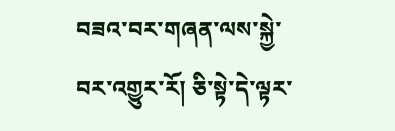བཟའ་བར་གཞན་ལས་སྐྱེ་བར་འགྱུར་རོ། ཅི་སྟེ་དེ་ལྟར་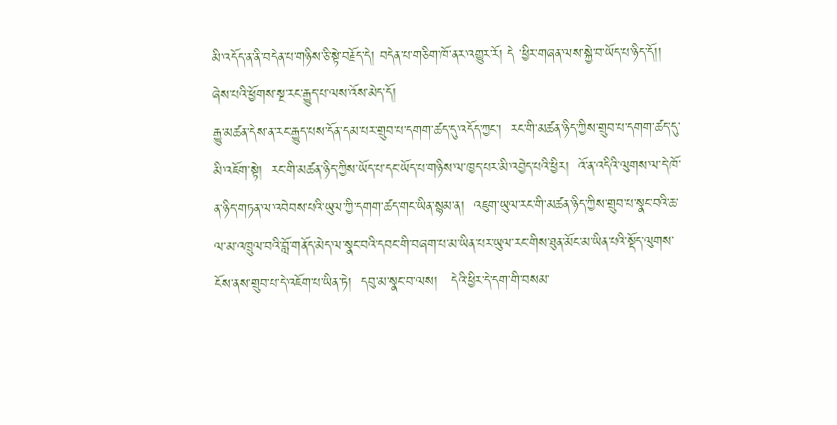མི་འདོད་ན་ནི་བདེན་པ་གཉིས་ཅི་སྟེ་བརྗོད་དེ། བདེན་པ་གཅིག་ཁོ་ནར་འགྱུར་རོ། དེ ་ཕྱིར་གཞན་ལས་སྐྱེ་བ་ཡོད་པ་ཉིད་དོ།།    ཞེས་པའི་ཕྱོགས་སྔ་རང་རྒྱུད་པ་ལས་འོས་མེད་དོ།
རྒྱུ་མཚན་དེས་ན་རང་རྒྱུད་པས་དོན་དམ་པར་གྲུབ་པ་དགག་ཚད་དུ་འདོད་ཀྱང་།  རང་གི་མཚན་ཉིད་ཀྱིས་གྲུབ་པ་དགག་ཚད་དུ་མི་འཇོག་སྟེ།  རང་གི་མཚན་ཉིད་ཀྱིས་ཡོད་པ་དང་ཡོད་པ་གཉིས་ལ་ཁྱད་པར་མི་འབྱེད་པའི་ཕྱིར།  འོ་ན་འདིའི་ལུགས་ལ་དེ་ཁོ་ན་ཉིད་གཏན་ལ་འབེབས་པའི་ཡུལ་ཀྱི་དགག་ཚད་གང་ཡིན་སྙམ་ན།  འཇུག་ཡུལ་རང་གི་མཚན་ཉིད་ཀྱིས་གྲུབ་པ་སྣང་བའི་ཆ་ལ་མ་འཁྲུལ་བའི་བློ་གནོད་མེད་ལ་སྣང་བའི་དབང་གི་བཞག་པ་མ་ཡིན་པར་ཡུལ་རང་གིས་ཐུན་མོང་མ་ཡིན་པའི་སྡོད་ལུགས་ངོས་ནས་གྲུབ་པ་དེ་འཇོག་པ་ཡིན་ཏེ།  དབུ་མ་སྣང་བ་ལས།   དེའི་ཕྱིར་དེ་དག་གི་བསམ་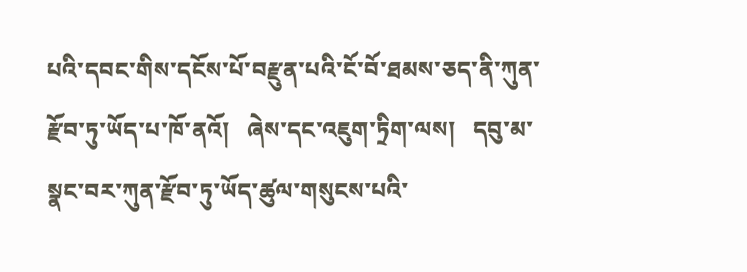པའི་དབང་གིས་དངོས་པོ་བརྫུན་པའི་ངོ་བོ་ཐམས་ཅད་ནི་ཀུན་རྫོབ་ཏུ་ཡོད་པ་ཁོ་ནའོ།   ཞེས་དང་འཇུག་ཏྲིག་ལས།   དབུ་མ་སྣང་བར་ཀུན་རྫོབ་ཏུ་ཡོད་ཚུལ་གསུངས་པའི་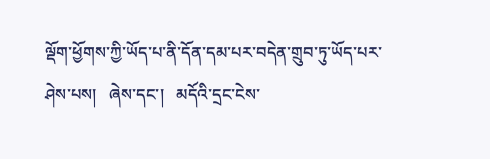ལྡོག་ཕྱོགས་ཀྱི་ཡོད་པ་ནི་དོན་དམ་པར་བདེན་གྲུབ་ཏུ་ཡོད་པར་ཤེས་པས།   ཞེས་དང་།   མདོའི་དྲང་ངེས་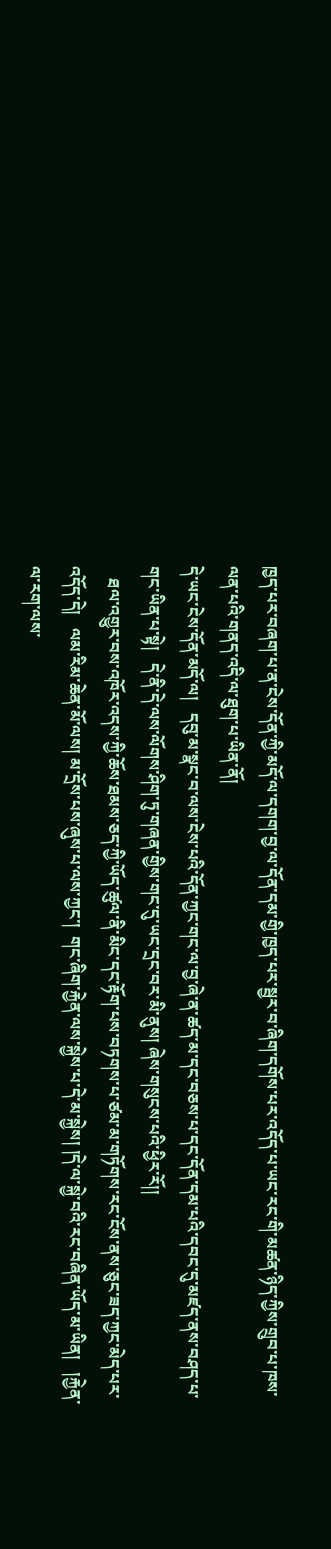ཁྱད་པར་བཞག་པ་ན་ངེས་དོན་ཀྱི་མདོ་ལ་དགག་བྱ་ལ་དོན་དམ་གྱི་ཁྱད་པར་སྦྱར་བ་ཞིག་དགོས་པར་འདོད་པ་ཡང་རང་གི་མཚན་ཉིད་ཀྱིས་གྲུབ་པ་ཁས་ལན་པའི་གནད་འདི་ལ་ཐུག་པ་ཡིན་ནོ།
དེ་ཡང་ངེས་དོན་མདོ་ལ།   དབུ་མ་སྣང་བ་ལས་ངེས་པའི་དོན་ཀྱང་གང་ལ་བྱ་ཞེ་ན་ཚད་མ་དང་བཅས་པ་དང་དོན་དམ་པའི་དབང་དུ་མཛད་ནས་བཤད་པ་གང་ཡིན་པ་སྟེ།   དེ་ནི་དེ་ལས་ལོགས་ཤིག་ཏུ་གཞན་གྱིས་གང་དུ་ཡང་དྲང་བར་མི་ནུས། ཞེས་གསུངས་པའི་ཕྱིར་རོ།།
   ཐལ་འགྱུར་བས་འཁོར་འདས་ཀྱི་ཆོས་ཐམས་ཅད་ཀྱི་ཡོད་ཚུལ་ནི་མིང་དང་རྟོག་པས་བཏགས་པ་ཙམ་མ་གཏོགས་རང་ངོས་ནས་ཅུང་ཟད་ཀྱང་མེད་པར་འདོད་དེ།   ལམ་རིམ་ཆེན་མོ་ལས། མ་དྲོས་པས་ཞུས་པ་ལས་ཀྱང་།  གང་ཞིག་རྐྱེན་ལས་སྐྱེས་པ་དེ་མ་སྐྱེས། །དེ་ལ་སྐྱེ་བའི་རང་བཞིན་ཡོད་མ་ཡིན།   །རྐྱེན་ལ་རག་ལས་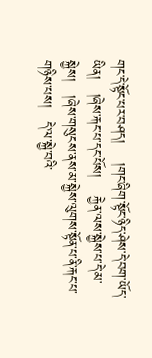གང་དེ་སྟོང་པར་བཤད།    །གང་ཞིག་སྟོང་ཉིད་ཤེས་དེ་བག་ཡོད་ཡིན།   །ཞེས་རྐང་པ་དང་པོས།    རྐྱེན་ལས་སྐྱེས་པ་དེ་མ་སྐྱེས།   །ཞེས་གསུངས་ནས་མ་སྐྱེས་ལུགས་སྟོན་པ་ནི་རྐང་པ་གཉིས་པས།   དེ་ལ་སྐྱེ་བའི་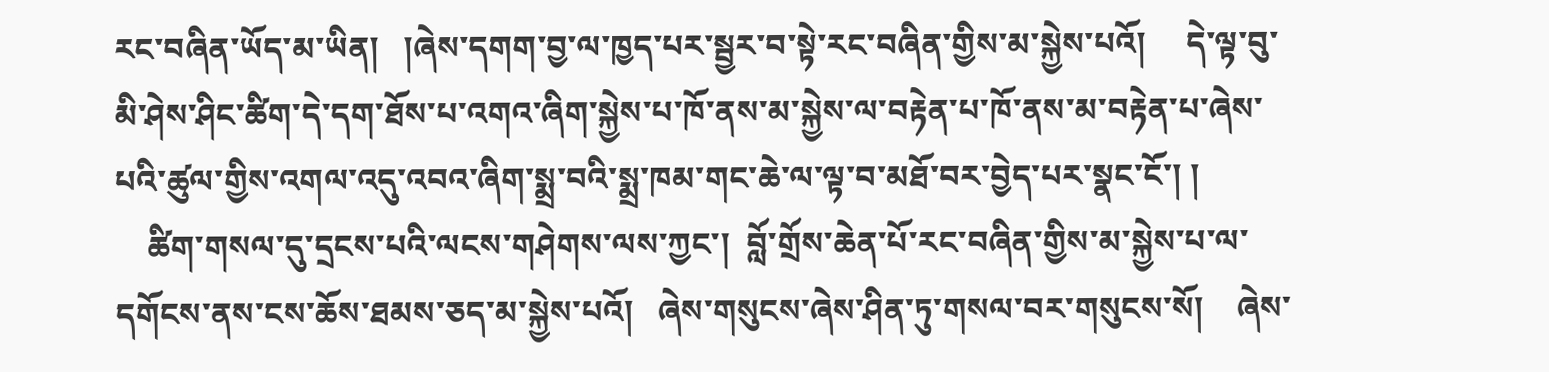རང་བཞིན་ཡོད་མ་ཡིན།   །ཞེས་དགག་བྱ་ལ་ཁྱད་པར་སྦྱར་བ་སྟེ་རང་བཞིན་གྱིས་མ་སྐྱེས་པའོ།     དེ་ལྟ་བུ་མི་ཤེས་ཤིང་ཚིག་དེ་དག་ཐོས་པ་འགའ་ཞིག་སྐྱེས་པ་ཁོ་ནས་མ་སྐྱེས་ལ་བརྟེན་པ་ཁོ་ནས་མ་བརྟེན་པ་ཞེས་པའི་ཚུལ་གྱིས་འགལ་འདུ་འབའ་ཞིག་སྨྲ་བའི་སྨྲ་ཁམ་གང་ཆེ་ལ་ལྟ་བ་མཐོ་བར་བྱེད་པར་སྣང་ངོ་། །
    ཚིག་གསལ་དུ་དྲངས་པའི་ལངས་གཤེགས་ལས་ཀྱང་།  བློ་གྲོས་ཆེན་པོ་རང་བཞིན་གྱིས་མ་སྐྱེས་པ་ལ་དགོངས་ནས་ངས་ཆོས་ཐམས་ཅད་མ་སྐྱེས་པའོ།   ཞེས་གསུངས་ཞེས་ཤིན་ཏུ་གསལ་བར་གསུངས་སོ།    ཞེས་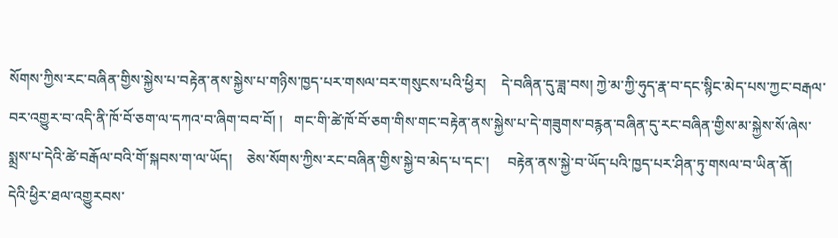སོགས་ཀྱིས་རང་བཞིན་གྱིས་སྐྱེས་པ་བརྟེན་ནས་སྐྱེས་པ་གཉིས་ཁྱད་པར་གསལ་བར་གསུངས་པའི་ཕྱིར།    དེ་བཞིན་དུ་ཟླ་བས། ཀྱེ་མ་ཀྱི་ཧུད་རྣ་བ་དང་སྙིང་མེད་པས་ཀྱང་བརྒལ་བར་འགྱུར་བ་འདི་ནི་ཁོ་བོ་ཅག་ལ་དཀའ་བ་ཞིག་བབ་བོ། །   གང་གི་ཚེ་ཁོ་བོ་ཅག་གིས་གང་བརྟེན་ནས་སྐྱེས་པ་དེ་གཟུགས་བརྙན་བཞིན་དུ་རང་བཞིན་གྱིས་མ་སྐྱེས་སོ་ཞེས་སྨྲས་པ་དེའི་ཚེ་བརྒོལ་བའི་གོ་སྐབས་ག་ལ་ཡོད།    ཅེས་སོགས་ཀྱིས་རང་བཞིན་གྱིས་སྐྱེ་བ་མེད་པ་དང་།     བརྟེན་ནས་སྐྱེ་བ་ཡོད་པའི་ཁྱད་པར་ཤིན་ཏུ་གསལ་བ་ཡིན་ནོ།    དེའི་ཕྱིར་ཐལ་འགྱུརབས་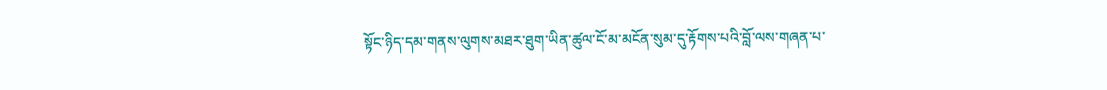སྟོང་ཉིད་དམ་གནས་ལུགས་མཐར་ཐུག་ཡིན་ཚུལ་ངོ་མ་མངོན་སུམ་དུ་རྟོགས་པའི་བློ་ལས་གཞན་པ་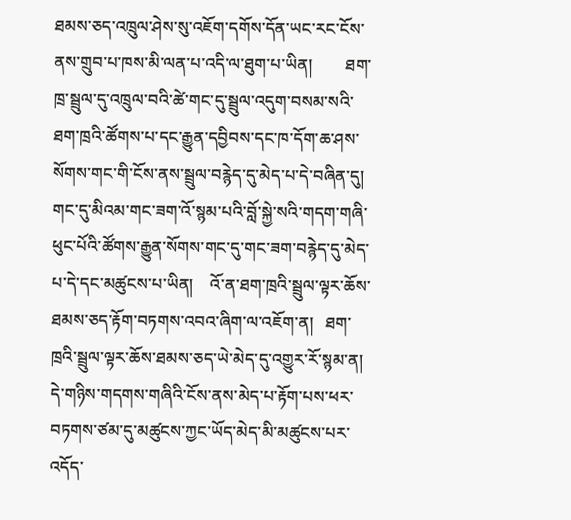ཐམས་ཅད་འཁྲུལ་ཤེས་སུ་འཇོག་དགོས་དོན་ཡང་རང་ངོས་ནས་གྲུབ་པ་ཁས་མི་ལན་པ་འདི་ལ་ཐུག་པ་ཡིན།        ཐག་ཁྲ་སྦྲུལ་དུ་འཁྲུལ་བའི་ཚེ་གང་དུ་སྦྲུལ་འདུག་བསམ་སའི་ཐག་ཁྲའི་ཚོགས་པ་དང་རྒྱུན་དབྱིབས་དང་ཁ་དོག་ཆ་ཤས་སོགས་གང་གི་ངོས་ནས་སྦྲུལ་བརྙེད་དུ་མེད་པ་དེ་བཞིན་དུ།   གང་དུ་མིའམ་གང་ཟག་འོ་སྙམ་པའི་བློ་སྐྱེ་སའི་གདག་གཞི་ཕུང་པོའི་ཚོགས་རྒྱུན་སོགས་གང་དུ་གང་ཟག་བརྙེད་དུ་མེད་པ་དེ་དང་མཚུངས་པ་ཡིན།    འོ་ན་ཐག་ཁྲའི་སྦྲུལ་ལྟར་ཆོས་ཐམས་ཅད་རྟོག་བཏགས་འབའ་ཞིག་ལ་འཇོག་ན།   ཐག་ཁྲའི་སྦྲུལ་ལྟར་ཆོས་ཐམས་ཅད་ཡེ་མེད་དུ་འགྱུར་རོ་སྙམ་ན།     དེ་གཉིས་གདགས་གཞིའི་ངོས་ནས་མེད་པ་རྟོག་པས་ཕར་བཏགས་ཙམ་དུ་མཚུངས་ཀྱང་ཡོད་མེད་མི་མཚུངས་པར་འདོད་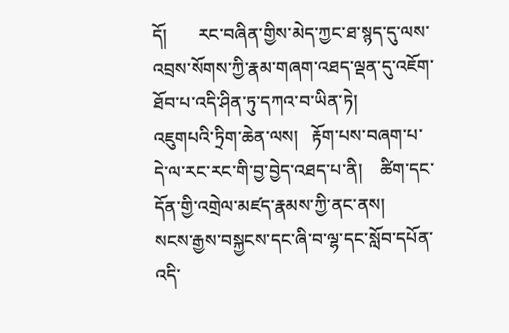དོ།       རང་བཞིན་གྱིས་མེད་ཀྱང་ཐ་སྙད་དུ་ལས་འབྲས་སོགས་ཀྱི་རྣམ་གཞག་འཐད་ལྡན་དུ་འཇོག་ཐོབ་པ་འདི་ཤིན་ཏུ་དཀའ་བ་ཡིན་ཏེ།    འཇུགཔའི་ཏྲིག་ཆེན་ལས།   རྟོག་པས་བཞག་པ་དེ་ལ་རང་རང་གི་བྱ་བྱེད་འཐད་པ་ནི།    ཚིག་དང་དོན་གྱི་འགྲེལ་མཛད་རྣམས་ཀྱི་ནང་ནས།    སངས་རྒྱས་བསྐྱངས་དང་ཞི་བ་ལྷ་དང་སློབ་དཔོན་འདི་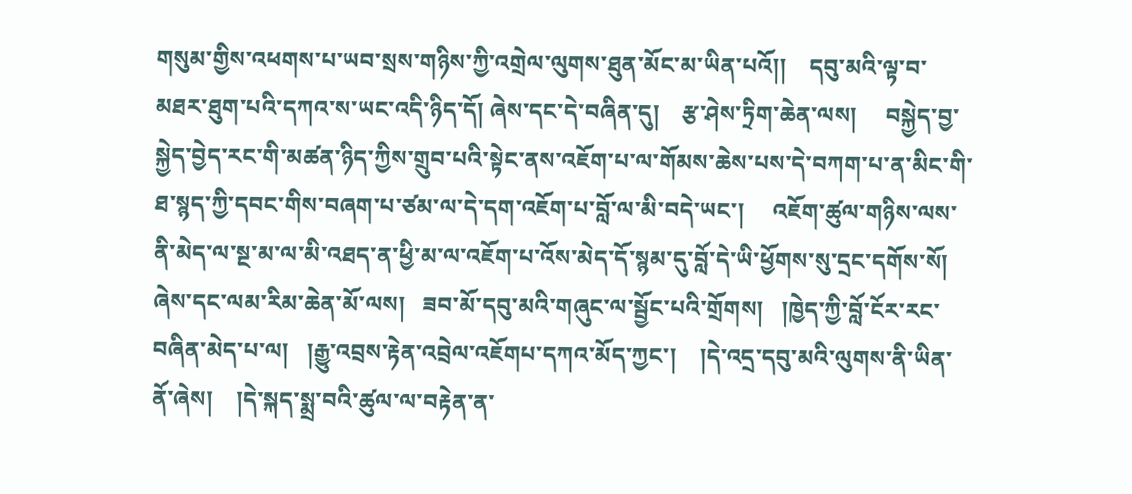གསུམ་གྱིས་འཕགས་པ་ཡབ་སྲས་གཉིས་ཀྱི་འགྲེལ་ལུགས་ཐུན་མོང་མ་ཡིན་པའོ།།    དབུ་མའི་ལྟ་བ་མཐར་ཐུག་པའི་དཀའ་ས་ཡང་འདི་ཉིད་དོ། ཞེས་དང་དེ་བཞིན་དུ།    རྩ་ཤེས་ཏྲིག་ཆེན་ལས།     བསྐྱེད་བྱ་སྐྱེད་བྱེད་རང་གི་མཚན་ཉིད་ཀྱིས་གྲུབ་པའི་སྟེང་ནས་འཇོག་པ་ལ་གོམས་ཆེས་པས་དེ་བཀག་པ་ན་མིང་གི་ཐ་སྙད་ཀྱི་དབང་གིས་བཞག་པ་ཙམ་ལ་དེ་དག་འཇོག་པ་བློ་ལ་མི་བདེ་ཡང་།     འཇོག་ཚུལ་གཉིས་ལས་ནི་མེད་ལ་སྔ་མ་ལ་མི་འཐད་ན་ཕྱི་མ་ལ་འཇོག་པ་འོས་མེད་དོ་སྙམ་དུ་བློ་དེ་ཡི་ཕྱོགས་སུ་དྲང་དགོས་སོ།
ཞེས་དང་ལམ་རིམ་ཆེན་མོ་ལས།   ཟབ་མོ་དབུ་མའི་གཞུང་ལ་སྦྱོང་པའི་གྲོགས།   །ཁྱེད་ཀྱི་བློ་ངོར་རང་བཞིན་མེད་པ་ལ།   །རྒྱུ་འབྲས་རྟེན་འབྲེལ་འཇོགཔ་དཀའ་མོད་ཀྱང་།    །དེ་འདྲ་དབུ་མའི་ལུགས་ནི་ཡིན་ནོ་ཞེས།    །དེ་སྐད་སྨྲ་བའི་ཚུལ་ལ་བརྟེན་ན་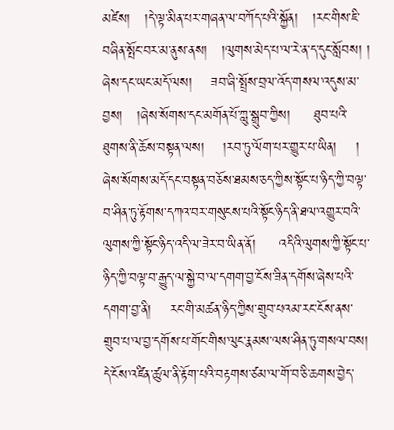མཛེས།   །དེ་ལྟ་མིན་པར་གཞན་ལ་བཀོད་པའི་སྐྱོན།   །རང་གིས་ཇི་བཞིན་སྤོང་བར་མ་ནུས་ནས།   །ལུགས་མེད་པ་ལ་རེ་ན་ད་དུང་སློབས། །    ཞེས་དང་ཡང་མདོ་ལས།    ཟབ་ཞི་སྤྲོས་བྲལ་འོད་གསལ་འདུས་མ་བྱས།   །ཞེས་སོགས་དང་མགོན་པོ་ཀླུ་སྒྲུབ་ཀྱིས།     ཐུབ་པའི་ཐུགས་ནི་ཆོས་བསྟན་ལས།    །རབ་ཏུ་ལོག་པར་གྱུར་པ་ཡིན།    །  ཞེས་སོགས་མདོ་དང་བསྟན་བཅོས་ཐམས་ཅད་ཀྱིས་སྟོང་པ་ཉིད་ཀྱི་བལྟ་བ་ཤིན་ཏུ་རྟོགས་དཀའ་བར་གསུངས་པའི་སྟོང་ཉིད་ནི་ཐལ་འགྱུར་བའི་ལུགས་ཀྱི་སྟོང་ཉིད་འདི་ལ་ཟེར་བ་ཡིན་ནོ།     འདིའི་ལུགས་ཀྱི་སྟོང་པ་ཉིད་ཀྱི་བལྟ་བ་རྒྱུད་ལ་སྐྱེ་བ་ལ་དགག་བྱ་ངོས་ཟིན་དགོས་ཞེས་པའི་དགག་བྱ་ནི།    རང་གི་མཚན་ཉིད་ཀྱིས་གྲུབ་པའམ་རང་ངོས་ནས་གྲུབ་པ་ལ་བྱ་དགོས་པ་གོང་གིས་ལུང་རྣམས་ལས་ཤིན་ཏུ་གསལ་བས།      དེ་ངོས་འཛིན་ཚུལ་ནི་རྟོག་པའི་བརྟགས་ཙམ་ལ་གོ་བ་ཅི་ཆགས་བྱེད་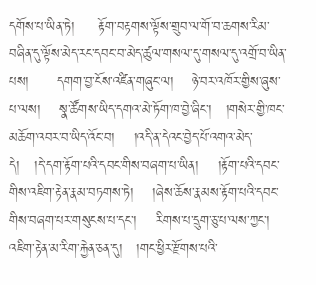དགོས་པ་ཡིན་ཏེ།     རྟོག་བརྟགས་ལྟོས་གྲུབ་ལ་གོ་བ་ཆགས་རིམ་བཞིན་དུ་ལྟོས་མེད་རང་དབང་བ་མེད་ཚུལ་གསལ་དུ་གསལ་དུ་འགྲོ་བ་ཡིན་པས།      དགག་བྱ་ངོས་འཛིན་གཞུང་ལ།    ཉེ་བར་འཁོར་གྱིས་ཞུས་པ་ལས།    སྣ་ཚོགས་ཡིད་དགའ་མེ་ཏོག་ཁ་བྱེ་ཞིང་།   །གསེར་གྱི་ཁང་མཆོག་འབར་བ་ཡིད་འོང་བ།    །འདི་ན་དེའང་བྱེད་པོ་འགའ་མེད་དེ།   །དེ་དག་རྟོག་པའི་དབང་གིས་བཞག་པ་ཡིན།    །རྟོག་པའི་དབང་གིས་འཇིག་རྟེན་རྣམ་བཏགས་ཏེ།    །ཞེས་ཆོས་རྣམས་རྟོག་པའི་དབང་གིས་བཞག་པར་གསུངས་པ་དང་།    རིགས་པ་དྲུག་ཅུ་པ་ལས་ཀྱང་།  འཇིག་རྟེན་མ་རིག་རྐྱེན་ཅན་དུ།   །གང་ཕྱིར་རྫོགས་པའི་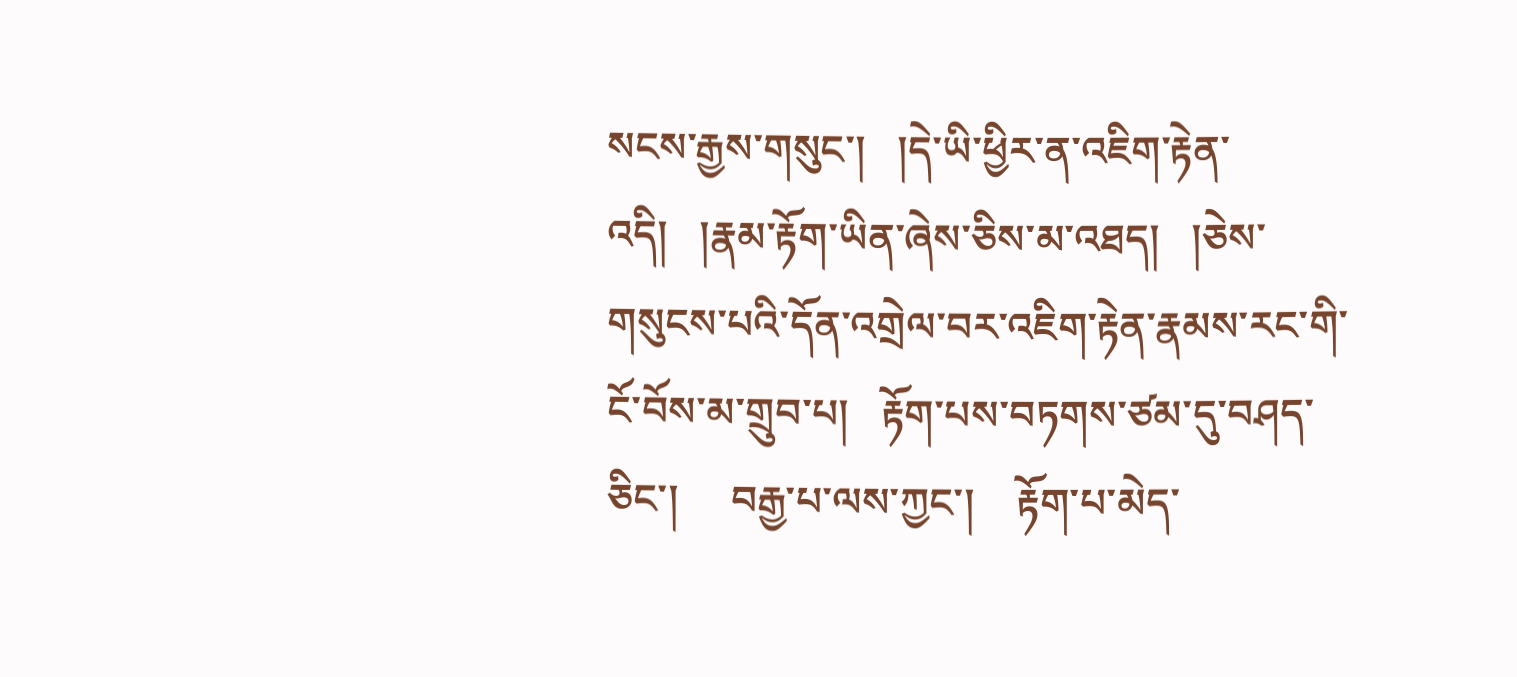སངས་རྒྱས་གསུང་།   །དེ་ཡི་ཕྱིར་ན་འཇིག་རྟེན་འདི།   །རྣམ་རྟོག་ཡིན་ཞེས་ཅིས་མ་འཐད།   །ཅེས་གསུངས་པའི་དོན་འགྲེལ་བར་འཇིག་རྟེན་རྣམས་རང་གི་ངོ་བོས་མ་གྲུབ་པ།   རྟོག་པས་བཏགས་ཙམ་དུ་བཤད་ཅིང་།     བརྒྱ་པ་ལས་ཀྱང་།    རྟོག་པ་མེད་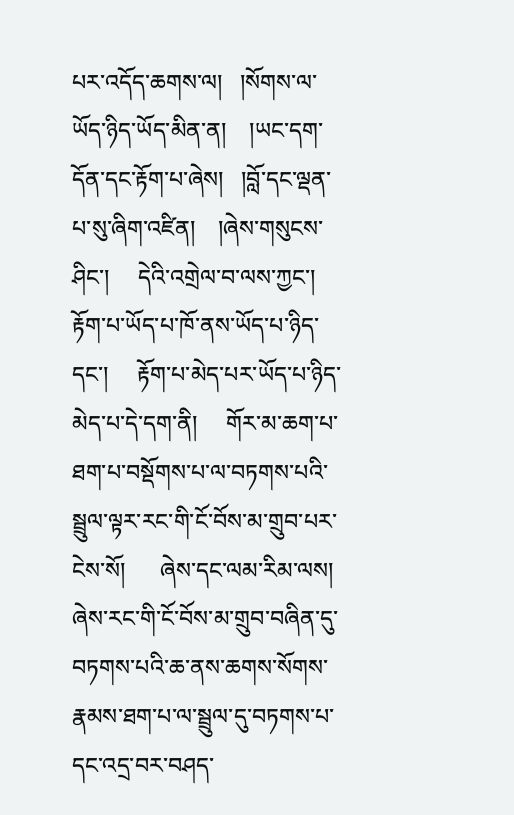པར་འདོད་ཆགས་ལ།   །སོགས་ལ་ཡོད་ཉིད་ཡོད་མིན་ན།    །ཡང་དག་དོན་དང་རྟོག་པ་ཞེས།   །བློ་དང་ལྡན་པ་སུ་ཞིག་འཛིན།    །ཞེས་གསུངས་ཤིང་།     དེའི་འགྲེལ་བ་ལས་ཀྱང་། རྟོག་པ་ཡོད་པ་ཁོ་ནས་ཡོད་པ་ཉིད་དང་།     རྟོག་པ་མེད་པར་ཡོད་པ་ཉིད་མེད་པ་དེ་དག་ནི།     གོར་མ་ཆག་པ་ཐག་པ་བསྡོགས་པ་ལ་བཏགས་པའི་སྦྲུལ་ལྟར་རང་གི་ངོ་བོས་མ་གྲུབ་པར་ངེས་སོ།      ཞེས་དང་ལམ་རིམ་ལས།     ཞེས་རང་གི་ངོ་བོས་མ་གྲུབ་བཞིན་དུ་བཏགས་པའི་ཆ་ནས་ཆགས་སོགས་རྣམས་ཐག་པ་ལ་སྦྲུལ་དུ་བཏགས་པ་དང་འདྲ་བར་བཤད་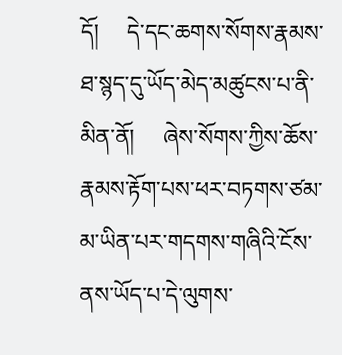དོ།     དེ་དང་ཆགས་སོགས་རྣམས་ཐ་སྙད་དུ་ཡོད་མེད་མཚུངས་པ་ནི་མིན་ནོ།     ཞེས་སོགས་ཀྱིས་ཆོས་རྣམས་རྟོག་པས་ཕར་བཏགས་ཙམ་མ་ཡིན་པར་གདགས་གཞིའི་ངོས་ནས་ཡོད་པ་དེ་ལུགས་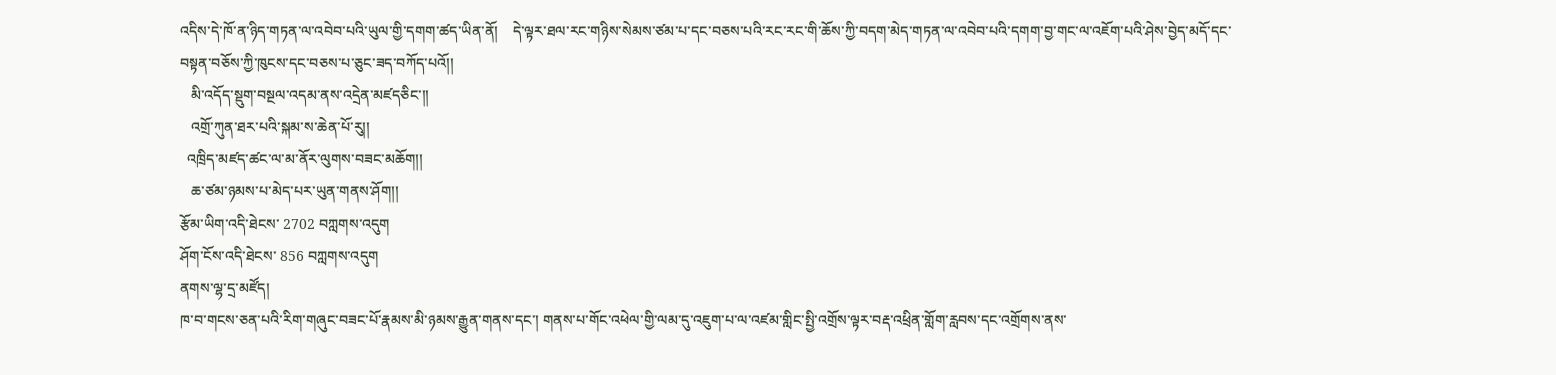འདིས་དེ་ཁོ་ན་ཉིད་གཏན་ལ་འབེབ་པའི་ཡུལ་གྱི་དགག་ཚད་ཡིན་ནོ།    དེ་ལྟར་ཐལ་རང་གཉིས་སེམས་ཙམ་པ་དང་བཅས་པའི་རང་རང་གི་ཆོས་ཀྱི་བདག་མེད་གཏན་ལ་འབེབ་པའི་དགག་བྱ་གང་ལ་འཇོག་པའི་ཤེས་བྱེད་མདོ་དང་བསྟན་བཅོས་ཀྱི་ཁུངས་དང་བཅས་པ་ཅུང་ཟད་བཀོད་པའོ།།
   མི་འདོད་སྡུག་བསྔལ་འདམ་ནས་འདྲེན་མཛདཅིང་།།
   འགྲོ་ཀུན་ཐར་པའི་སྐམ་ས་ཆེན་པོ་རུ།།
  འཁྲིད་མཛད་ཚང་ལ་མ་ནོར་ལུགས་བཟང་མཆོག།།
   ཆ་ཙམ་ཉམས་པ་མེད་པར་ཡུན་གནས་ཤོག།།
རྩོམ་ཡིག་འདི་ཐེངས་ 2702 བཀླགས་འདུག
ཤོག་ངོས་འདི་ཐེངས་ 856 བཀླགས་འདུག
ནགས་ལྷ་དྲ་མཛོད།
ཁ་བ་གངས་ཅན་པའི་རིག་གཞུང་བཟང་པོ་རྣམས་མི་ཉམས་རྒྱུན་གནས་དང་། གནས་པ་གོང་འཕེལ་གྱི་ལམ་དུ་འཇུག་པ་ལ་འཛམ་གླིང་སྤྱི་འགྲོས་ལྟར་བརྡ་འཕྲིན་གློག་རླབས་དང་འགྲོགས་ནས་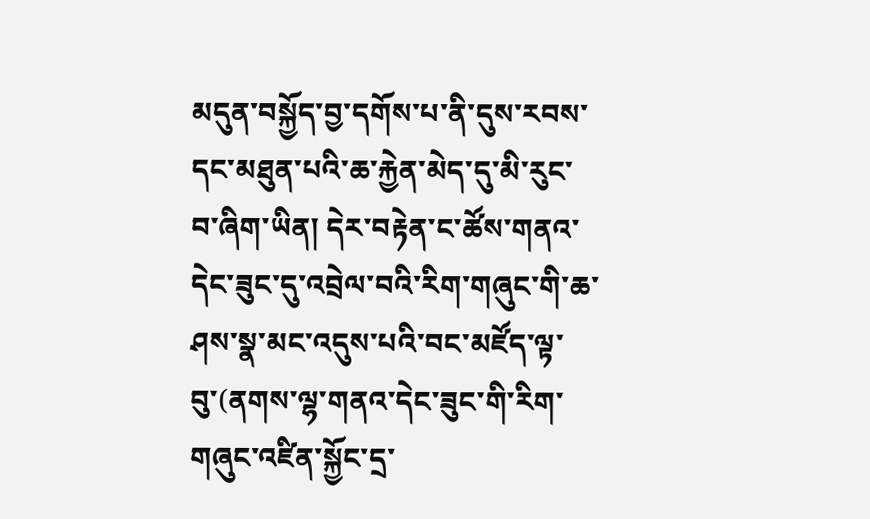མདུན་བསྐྱོད་བྱ་དགོས་པ་ནི་དུས་རབས་དང་མཐུན་པའི་ཆ་རྐྱེན་མེད་དུ་མི་རུང་བ་ཞིག་ཡིན། དེར་བརྟེན་ང་ཚོས་གནའ་དེང་ཟུང་དུ་འབྲེལ་བའི་རིག་གཞུང་གི་ཆ་ཤས་སྣ་མང་འདུས་པའི་བང་མཛོད་ལྟ་བུ་(ནགས་ལྷ་གནའ་དེང་ཟུང་གི་རིག་གཞུང་འཛིན་སྐྱོང་དྲ་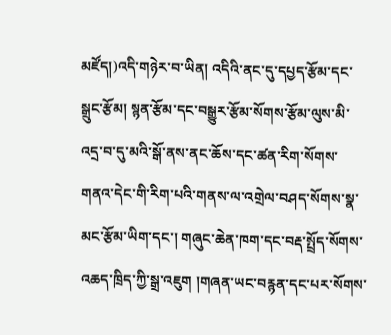མཛོད།)འདི་གཉེར་བ་ཡིན། འདིའི་ནང་དུ་དཔྱད་རྩོམ་དང་སྒྲུང་རྩོམ། སྙན་རྩོམ་དང་བསྒྱུར་རྩོམ་སོགས་རྩོམ་ལུས་མི་འདྲ་བ་དུ་མའི་སྒོ་ནས་ནང་ཆོས་དང་ཚན་རིག་སོགས་གནའ་དེང་གི་རིག་པའི་གནས་ལ་འགྲེལ་བཤད་སོགས་སྣ་མང་རྩོམ་ཡིག་དང་། གཞུང་ཆེན་ཁག་དང་བརྡ་སྤྲོད་སོགས་འཆད་ཁྲིད་ཀྱི་སྒྲ་འཇུག །གཞན་ཡང་བརྙན་དང་པར་སོགས་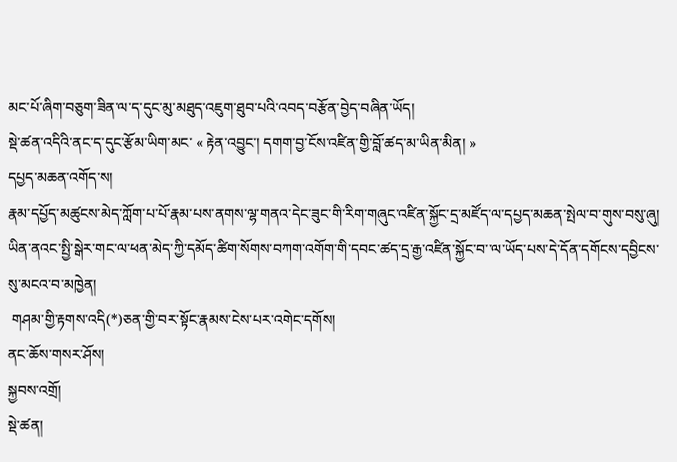མང་པོ་ཞིག་བཅུག་ཟིན་ལ་ད་དུང་མུ་མཐུད་འཇུག་ཐུབ་པའི་འབད་བརྩོན་བྱེད་བཞིན་ཡོད།
སྡེ་ཚན་འདིའི་ནང་ད་དུང་རྩོམ་ཡིག་མང་ « རྟེན་འབྱུང་། དགག་བྱ་ངོས་འཛིན་གྱི་བློ་ཚད་མ་ཡིན་མིན། »
དཔྱད་མཆན་འགོད་ས།
རྣམ་དཔྱོད་མཚུངས་མེད་ཀློག་པ་པོ་རྣམ་པས་ནགས་ལྷ་གནའ་དེང་ཟུང་གི་རིག་གཞུང་འཛིན་སྐྱོང་དྲ་མཛོད་ལ་དཔྱད་མཆན་སྤེལ་བ་གུས་བསུ་ཞུ། ཡིན་ནའང་སྤྱི་སྒེར་གང་ལ་ཕན་མེད་ཀྱི་དམོད་ཚིག་སོགས་བཀག་འགོག་གི་དབང་ཚད་དྲ་རྒྱ་འཛིན་སྐྱོང་བ་་ལ་ཡོད་པས་དེ་དོན་དགོངས་དབྱིངས་སུ་མངའ་བ་མཁྱེན།
 གཤམ་གྱི་རྟགས་འདི(*)ཅན་གྱི་བར་སྟོང་རྣམས་ངེས་པར་འགེང་དགོས།
ནང་ཆོས་གསར་ཤོས།
སྐྱབས་འགྲོ།
སྡེ་ཚན།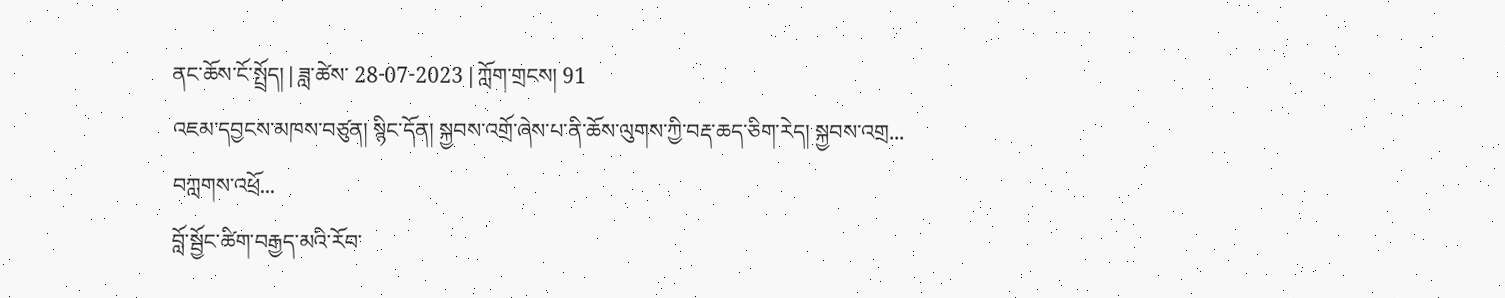ནང་ཆོས་ངོ་སྤྲོད། | ཟླ་ཚེས་ 28-07-2023 | ཀློག་གྲངས། 91
འཇམ་དབྱངས་མཁས་བཙུན། སྙིང་དོན། སྐྱབས་འགྲོ་ཞེས་པ་ནི་ཆོས་ལུགས་ཀྱི་བརྡ་ཆད་ཅིག་རེད། སྐྱབས་འགྲ... བཀླགས་འཕྲོ...
བློ་སྦྱོང་ཚིག་བརྒྱད་མའི་རོབ་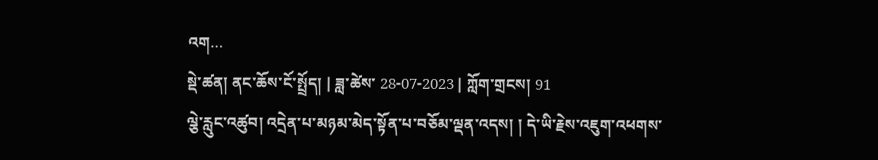འག…
སྡེ་ཚན། ནང་ཆོས་ངོ་སྤྲོད། | ཟླ་ཚེས་ 28-07-2023 | ཀློག་གྲངས། 91
ལྕེ་རླུང་འཚུབ། འདྲེན་པ་མཉམ་མེད་སྟོན་པ་བཅོམ་ལྡན་འདས། ། དེ་ཡི་རྗེས་འཇུག་འཕགས་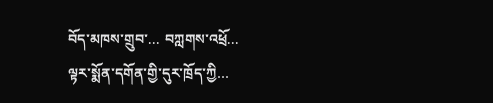བོད་མཁས་གྲུབ་... བཀླགས་འཕྲོ...
ལྟར་སྨོན་དགོན་གྱི་དུར་ཁྲོད་ཀྱི…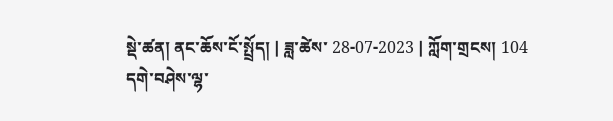སྡེ་ཚན། ནང་ཆོས་ངོ་སྤྲོད། | ཟླ་ཚེས་ 28-07-2023 | ཀློག་གྲངས། 104
དགེ་བཤེས་ལྷ་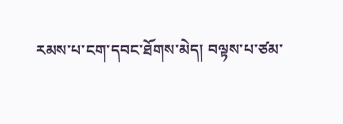རམས་པ་ངག་དབང་ཐོགས་མེད། བལྟས་པ་ཙམ་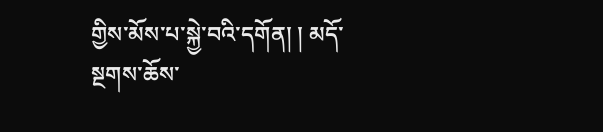གྱིས་མོས་པ་སྐྱེ་བའི་དགོན། ། མདོ་སྔགས་ཆོས་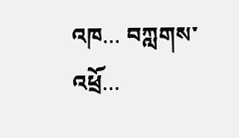འཁ... བཀླགས་འཕྲོ...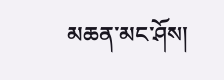མཆན་མང་ཤོས།